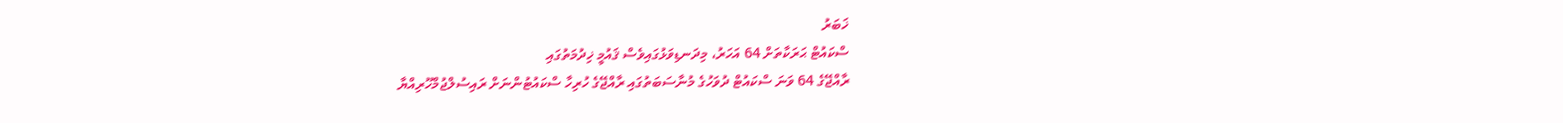ޚަބަރު
ސްކައުޓް ޙަރަކާތަށް 64 އަހަރު، މިދަނޑިވަޅުގައިވެސް ޤައުމީ ޚިދުމަތުގައި
ރާއްޖޭގެ 64 ވަނަ ސްކައުޓް ދުވަހުގެ މުނާސަބަތުގައި ރާއްޖޭގެ ހުރިހާ ސްކައުޓުންނަށް ރައިސުލްޖުމްހޫރިއްޔާ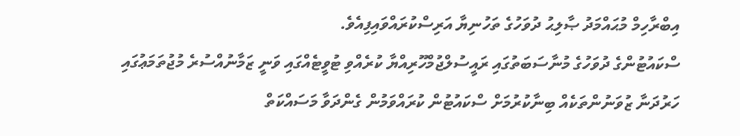އިބްރާހިމް މުޙައްމަދު ޞާލިޙު ދުވަހުގެ ތަހުނިޔާ އަރިސްކުރައްވައިފިއެވެ.
ސްކައުޓުންގެ ދުވަހުގެ މުނާސަބަތުގައި ރައީސުލްޖުމްހޫރިއްޔާ ކުރެއްވި ޓުވީޓެއްގައި ވަނީ ޒަމާނުއްސުރެ މުޖުތަމަޢުގައި ހަރުދަނާ ޒުވަނުންތަކެއް ބިނާކުރުމަށް ސްކައުޓުން ކުރައްވަމުން ގެންދަވާ މަސައްކަތް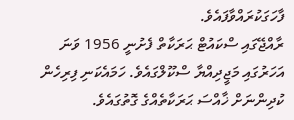ފާހަގަކުރައްވާފައެވެ.
ރާއްޖޭގައި ސްކައުޓް ޙަރަކާތް ފެށުނީ 1956 ވަނަ އަހަރުގައި މަޖީދިއްޔާ ސްކޫލްގައެވެ. ހަމައެކަނި ފިރިހެން ކުދިންނަށް ޚާއްސަ ޙަރަކާތެއްގެ ގޮތުގައެވެ.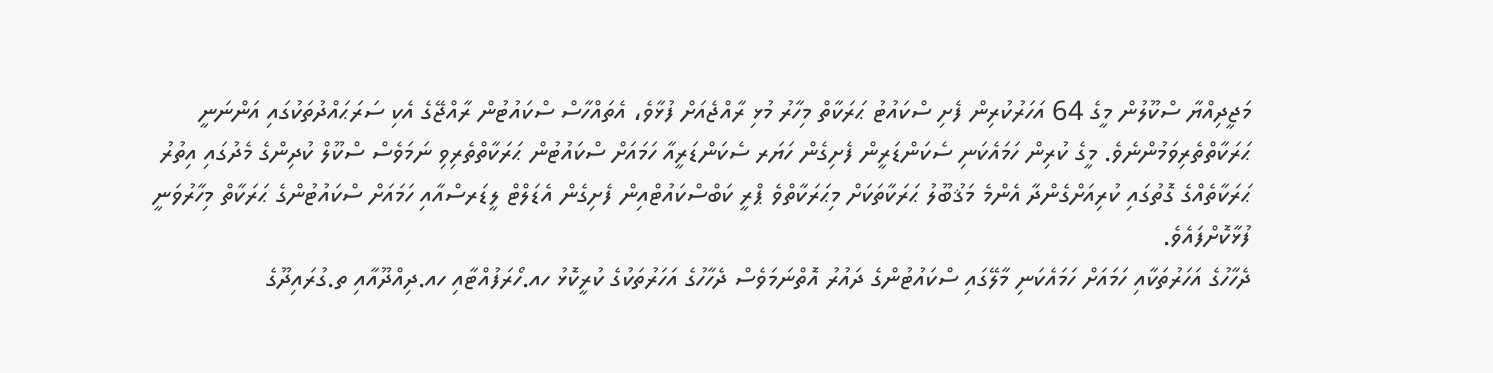މަޖީދިއްޔާ ސްކޫލުން މީގެ 64 އަހަރުކުރިން ފެށި ސްކައުޓު ޙަރަކާތް މިހާރު މުޅި ރާއްޖެއަށް ފުޅާވެ، އެތައްހާސް ސްކައުޓުން ރާއްޖޭގެ އެކި ސަރަޙައްދުތަކުގައި އަންނަނީ ޙަރަކާތްތެރިވަމުންނެވެ. މީގެ ކުރިން ހަމައެކަނި ސެކަންޑަރީން ފެށިގެން ހަޔަރ ސެކަންޑަރީއާ ހަމައަށް ސްކައުޓުން ޙަރަކާތްތެރިވި ނަމަވެސް ސްކޫލް ކުދިންގެ މެދުގައި އިތުރު ޙަރަކާތެއްގެ ގޮތުގައި ކުރިއަށްގެންދާ އެންމެ މަޤުބޫލު ޙަރަކާތަކަށް މިޙަރަކާތްވެ ޕްރީ ކަބްސްކައުޓްއިން ފެށިގެން އެޑަލްޓް ލީޑަރސްއާއި ހަމައަށް ސްކައުޓުންގެ ޙަރަކާތް މިހާރުވަނީ ފުޅާކޮށްފައެވެ.
ދެހާހުގެ އަހަރުތަކާއި ހަމައަށް ހަމައެކަނި މާލޭގައި ސްކައުޓުންގެ ދައުރު އޮތްނަމަވެސް ދެހާހުގެ އަހަރުތަކުގެ ކުރީކޮޅު ހއ.ހޯރަފުއްޓާއި ހއ.ދިއްދޫއާއި ތ.ގުރައިދޫގެ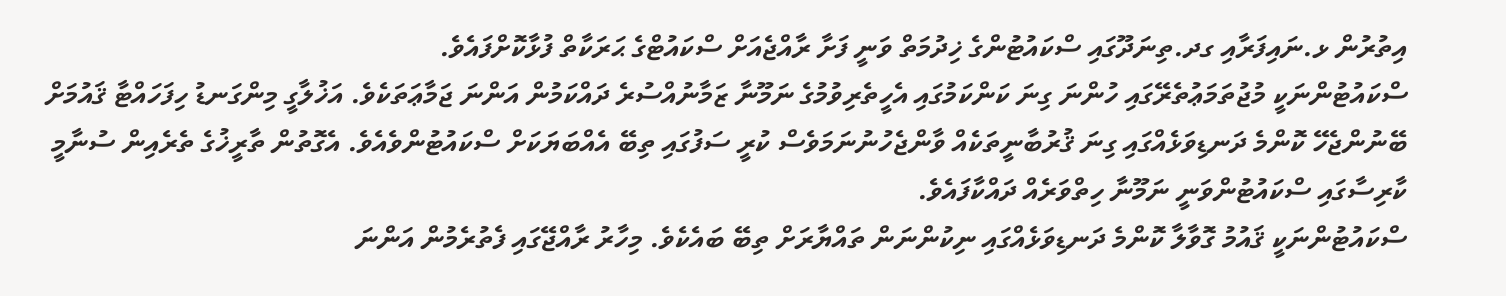އިތުރުން ޅ.ނައިފަރާއި ގދ.ތިނަދޫގައި ސްކައުޓުންގެ ޚިދުމަތް ވަނީ ފަށާ ރާއްޖެއަށް ސްކައުޓްގެ ޙަރަކާތް ފުޅާކޮށްފައެވެ.
ސްކައުޓުންނަކީ މުޖުތަމަޢުތެރޭގައި ހުންނަ ގިނަ ކަންކަމުގައި އެހީތެރިވުމުގެ ނަމޫނާ ޒަމާނުއްސުރެ ދައްކަމުން އަންނަ ޖަމާޢަތަކެވެ. އަޚުލާގީ މިންގަނޑު ހިފަހައްޓާ ޤައުމަށް ބޭނުންޖެހޭ ކޮންމެ ދަނޑިވަޅެއްގައި ގިނަ ޤުރުބާނީތަކެއް ވާންޖެހުނުނަމަވެސް ކުރީ ސަފުގައި ތިބޭ އެއްބަޔަކަށް ސްކައުޓުންވެއެވެ. އެގޮތުން ތާރީޚުގެ ތެރެއިން ސުނާމީ ކާރިސާގައި ސްކައުޓުންވަނީ ނަމޫނާ ހިތްވަރެއް ދައްކާފައެވެ.
ސްކައުޓުންނަކީ ޤައުމު ގޮވާލާ ކޮންމެ ދަނޑިވަޅެއްގައި ނިކުންނަން ތައްޔާރަށް ތިބޭ ބައެކެވެ. މިހާރު ރާއްޖޭގައި ފެތުރެމުން އަންނަ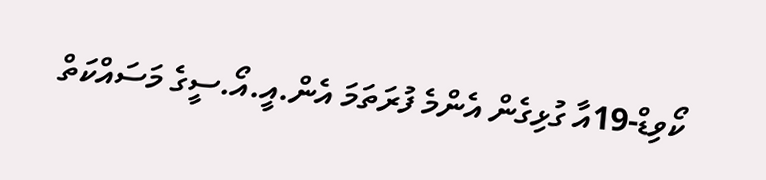ކޯވިޑް-19އާ ގުޅިގެން އެންމެ ފުރަތަމަ އެން.އީ.އޯ.ސީގެ މަސައްކަތް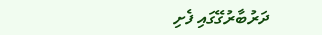ދަރުބާރުގޭގައި ފެށި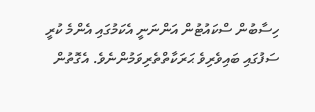ހިސާބުން ސްކައުޓުން އަންނަނީ އެކަމުގައި އެންމެ ކުރީ ސަފުގައި ބައިވެރިވެ ޙަރަކާތްތެރިވަމުންނެވެ. އެގޮތުން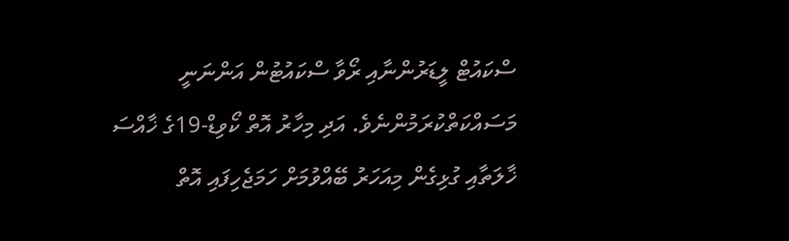ސްކައުޓް ލީޑަރުންނާއި ރޯވާ ސްކައުޓުން އަންނަނީ މަސައްކަތްކުރަމުންނެވެ. އަދި މިހާރު އޮތް ކޯވިޑް-19ގެ ޚާއްސަ ޚާލަތާއި ގުޅިގެން މިއަހަރު ބޭއްވުމަށް ހަމަޖެހިފައި އޮތް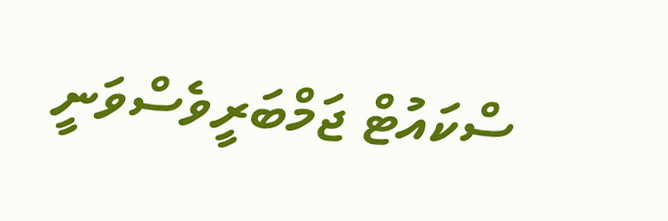ސްކައުޓް ޖަމްބަރީވެސްވަނީ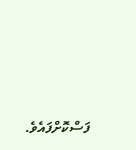ފަސްކޮށްފައެވެ.